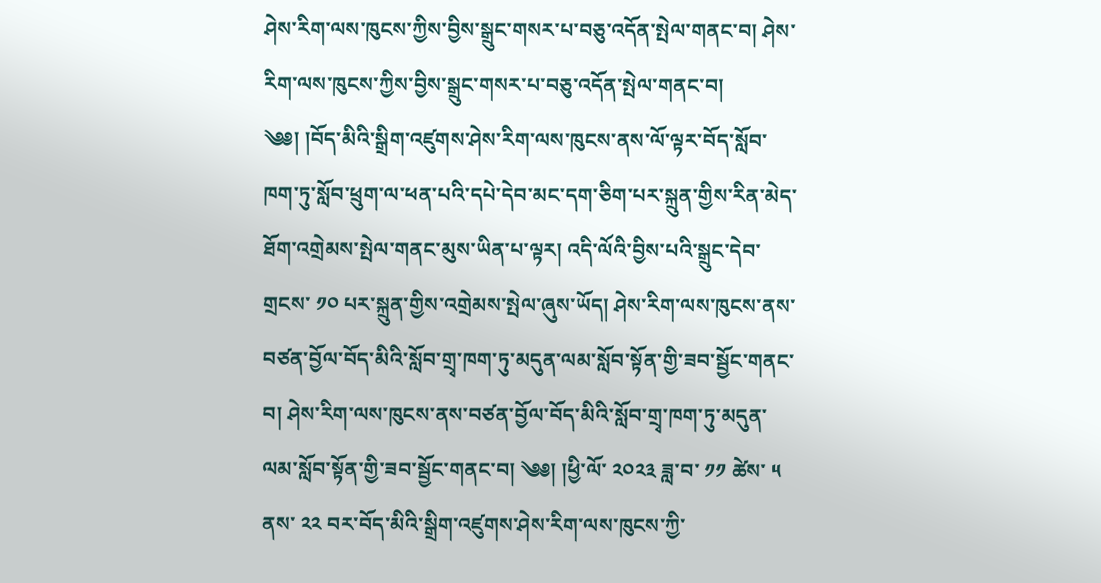ཤེས་རིག་ལས་ཁུངས་ཀྱིས་བྱིས་སྒྲུང་གསར་པ་བཅུ་འདོན་སྤེལ་གནང་བ། ཤེས་རིག་ལས་ཁུངས་ཀྱིས་བྱིས་སྒྲུང་གསར་པ་བཅུ་འདོན་སྤེལ་གནང་བ། ༄༅། །བོད་མིའི་སྒྲིག་འཛུགས་ཤེས་རིག་ལས་ཁུངས་ནས་ལོ་ལྟར་བོད་སློབ་ཁག་ཏུ་སློབ་ཕྲུག་ལ་ཕན་པའི་དཔེ་དེབ་མང་དག་ཅིག་པར་སྐྲུན་གྱིས་རིན་མེད་ཐོག་འགྲེམས་སྤེལ་གནང་མུས་ཡིན་པ་ལྟར། འདི་ལོའི་བྱིས་པའི་སྒྲུང་དེབ་གྲངས་ ༡༠ པར་སྐྲུན་གྱིས་འགྲེམས་སྤེལ་ཞུས་ཡོད། ཤེས་རིག་ལས་ཁུངས་ནས་བཙན་བྱོལ་བོད་མིའི་སློབ་གྲྭ་ཁག་ཏུ་མདུན་ལམ་སློབ་སྟོན་གྱི་ཟབ་སྦྱོང་གནང་བ། ཤེས་རིག་ལས་ཁུངས་ནས་བཙན་བྱོལ་བོད་མིའི་སློབ་གྲྭ་ཁག་ཏུ་མདུན་ལམ་སློབ་སྟོན་གྱི་ཟབ་སྦྱོང་གནང་བ། ༄༅། །ཕྱི་ལོ་ ༢༠༢༣ ཟླ་བ་ ༡༡ ཚེས་ ༥ ནས་ ༢༢ བར་བོད་མིའི་སྒྲིག་འཛུགས་ཤེས་རིག་ལས་ཁུངས་ཀྱི་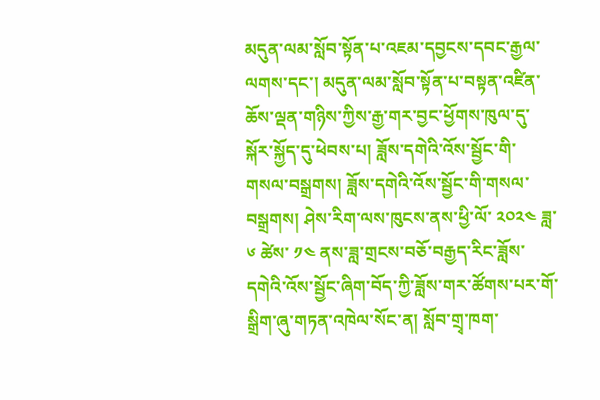མདུན་ལམ་སློབ་སྟོན་པ་འཇམ་དབྱངས་དབང་རྒྱལ་ལགས་དང་། མདུན་ལམ་སློབ་སྟོན་པ་བསྟན་འཛིན་ཆོས་ལྡན་གཉིས་ཀྱིས་རྒྱ་གར་བྱང་ཕྱོགས་ཁུལ་དུ་སྐོར་སྐྱོད་དུ་ཕེབས་པ། ཟློས་དགེའི་འོས་སྦྱོང་གི་གསལ་བསྒྲགས། ཟློས་དགེའི་འོས་སྦྱོང་གི་གསལ་བསྒྲགས། ཤེས་རིག་ལས་ཁུངས་ནས་ཕྱི་ལོ་ ༢༠༢༤ ཟླ་ ༦ ཚེས་ ༡༤ ནས་ཟླ་གྲངས་བཅོ་བརྒྱད་རིང་ཟློས་དགེའི་འོས་སྦྱོང་ཞིག་བོད་ཀྱི་ཟློས་གར་ཚོགས་པར་གོ་སྒྲིག་ཞུ་གཏན་འཁེལ་སོང་ན། སློབ་གྲྭ་ཁག་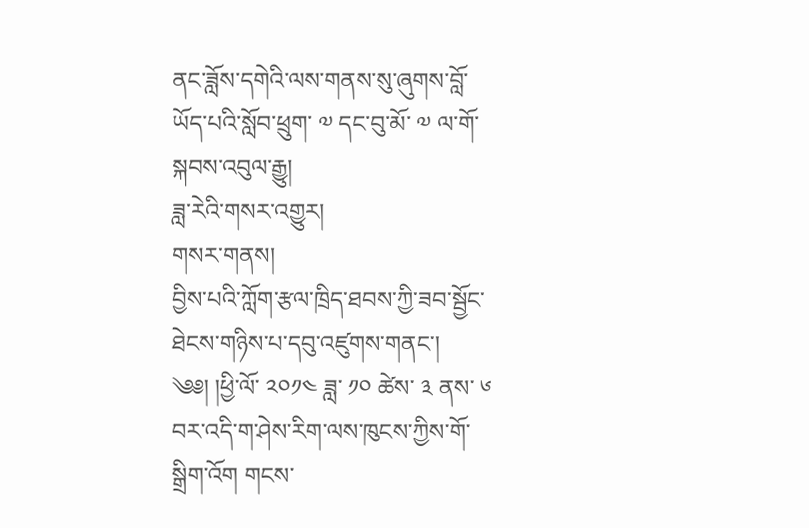ནང་ཟློས་དགེའི་ལས་གནས་སུ་ཞུགས་བློ་ཡོད་པའི་སློབ་ཕྲུག་ ༧ དང་བུ་མོ་ ༧ ལ་གོ་སྐབས་འབུལ་རྒྱུ།
ཟླ་རེའི་གསར་འགྱུར།
གསར་གནས།
བྱིས་པའི་ཀློག་རྩལ་ཁྲིད་ཐབས་ཀྱི་ཟབ་སྦྱོང་ཐེངས་གཉིས་པ་དབུ་འཛུགས་གནང་།
༄༅། །ཕྱི་ལོ་ ༢༠༡༤ ཟླ་ ༡༠ ཚེས་ ༣ ནས་ ༦ བར་འདི་ག་ཤེས་རིག་ལས་ཁུངས་ཀྱིས་གོ་སྒྲིག་འོག གངས་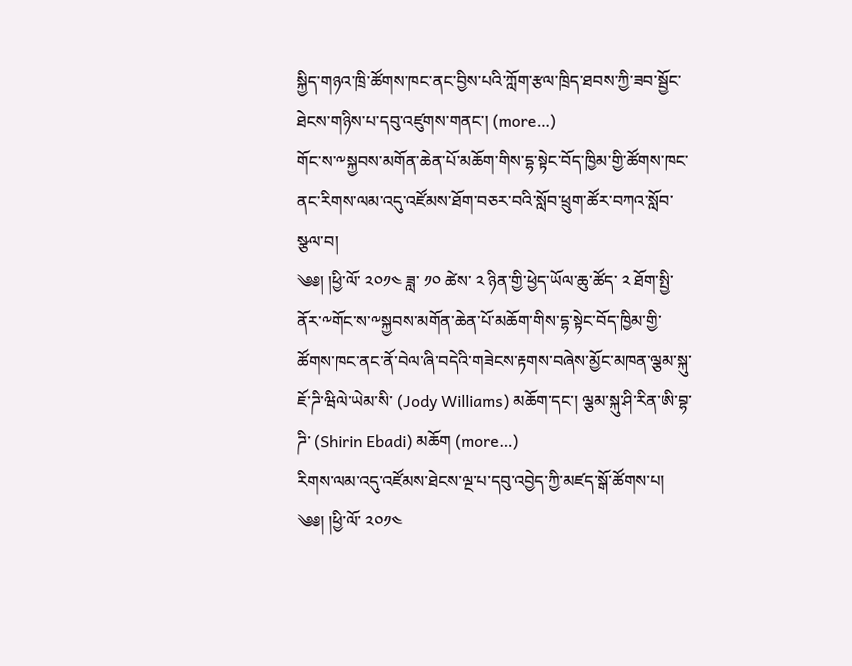སྐྱིད་གཉའ་ཁྲི་ཚོགས་ཁང་ནང་བྱིས་པའི་ཀློག་རྩལ་ཁྲིད་ཐབས་ཀྱི་ཟབ་སྦྱོང་ཐེངས་གཉིས་པ་དབུ་འཛུགས་གནང་། (more…)
གོང་ས་༸སྐྱབས་མགོན་ཆེན་པོ་མཆོག་གིས་དྷ་སྟེང་བོད་ཁྱིམ་གྱི་ཚོགས་ཁང་ནང་རིགས་ལམ་འདུ་འཛོམས་ཐོག་བཅར་བའི་སློབ་ཕྲུག་ཚོར་བཀའ་སློབ་སྩལ་བ།
༄༅། །ཕྱི་ལོ་ ༢༠༡༤ ཟླ་ ༡༠ ཚེས་ ༢ ཉིན་གྱི་ཕྱེད་ཡོལ་ཆུ་ཚོད་ ༢ ཐོག་སྤྱི་ནོར་༸གོང་ས་༸སྐྱབས་མགོན་ཆེན་པོ་མཆོག་གིས་དྷ་སྟེང་བོད་ཁྱིམ་གྱི་ཚོགས་ཁང་ནང་ནོ་བེལ་ཞི་བདེའི་གཟེངས་རྟགས་བཞེས་མྱོང་མཁན་ལྕམ་སྐུ་ཇོ་ཌི་ཝིལེ་ཡེམ་སི་ (Jody Williams) མཆོག་དང་། ལྕམ་སྐུ་ཤི་རིན་ཨི་བྷ་ཌི་ (Shirin Ebadi) མཆོག (more…)
རིགས་ལམ་འདུ་འཛོམས་ཐེངས་ལྔ་པ་དབུ་འབྱེད་ཀྱི་མཛད་སྒོ་ཚོགས་པ།
༄༅། །ཕྱི་ལོ་ ༢༠༡༤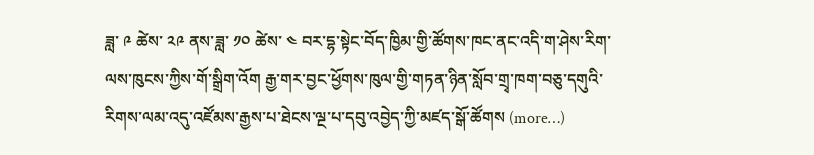ཟླ་ ༩ ཚེས་ ༢༩ ནས་ཟླ་ ༡༠ ཚེས་ ༤ བར་དྷ་སྟེང་བོད་ཁྱིམ་གྱི་ཚོགས་ཁང་ནང་འདི་ག་ཤེས་རིག་ལས་ཁུངས་ཀྱིས་གོ་སྒྲིག་འོག རྒྱ་གར་བྱང་ཕྱོགས་ཁུལ་གྱི་གཏན་ཉིན་སློབ་གྲྭ་ཁག་བཅུ་དགུའི་རིགས་ལམ་འདུ་འཛོམས་རྒྱས་པ་ཐེངས་ལྔ་པ་དབུ་འབྱེད་ཀྱི་མཛད་སྒོ་ཚོགས (more…)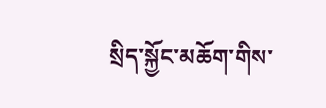སྲིད་སྐྱོང་མཆོག་གིས་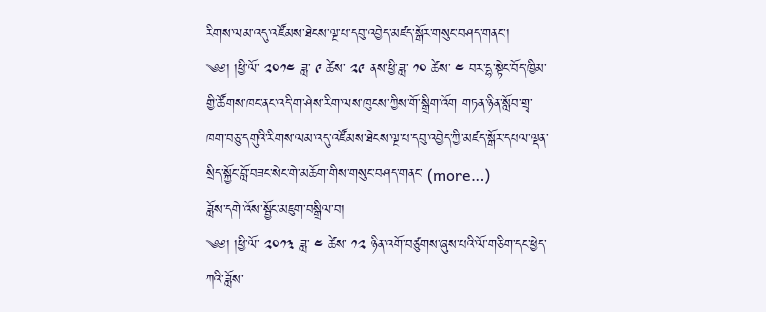རིགས་ལམ་འདུ་འཛོམས་ཐེངས་ལྔ་པ་དབུ་འབྱེད་མཛད་སྒོར་གསུང་བཤད་གནང་།
༄༅། །ཕྱི་ལོ་ ༢༠༡༤ ཟླ་ ༩ ཚེས་ ༢༩ ནས་ཕྱི་ཟླ་ ༡༠ ཚེས་ ༤ བར་དྷ་སྟེང་བོད་ཁྱིམ་གྱི་ཚོགས་ཁང་ནང་འདི་ག་ཤེས་རིག་ལས་ཁུངས་ཀྱིས་གོ་སྒྲིག་འོག གཏན་ཉིན་སློབ་གྲྭ་ཁག་བཅུ་དགུའི་རིགས་ལམ་འདུ་འཛོམས་ཐེངས་ལྔ་པ་དབུ་འབྱེད་ཀྱི་མཛད་སྒོར་དཔལ་ལྡན་སྲིད་སྐྱོང་བློ་བཟང་སེང་གེ་མཆོག་གིས་གསུང་བཤད་གནང་ (more…)
ཟློས་དགེ་འོས་སྦྱོང་མཇུག་བསྒྲིལ་བ།
༄༅། །ཕྱི་ལོ་ ༢༠༡༣ ཟླ་ ༤ ཚེས་ ༡༢ ཉིན་འགོ་བཙུགས་ཞུས་པའི་ལོ་གཅིག་དང་ཕྱེད་ཀའི་ཟློས་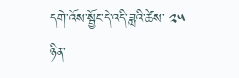དགེ་འོས་སྦྱོང་དེ་འདི་ཟླའི་ཚེས་ ༢༥ ཉིན་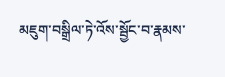མཇུག་བསྒྲིལ་ཏེ་འོས་སྦྱོང་བ་རྣམས་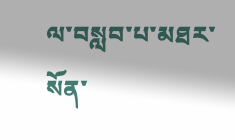ལ་བསླབ་པ་མཐར་སོན་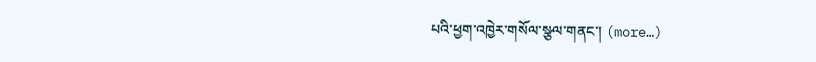པའི་ཕྱག་འཁྱེར་གསོལ་སྩལ་གནང་། (more…)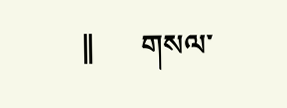||      གསལ་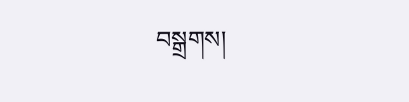བསྒྲགས།